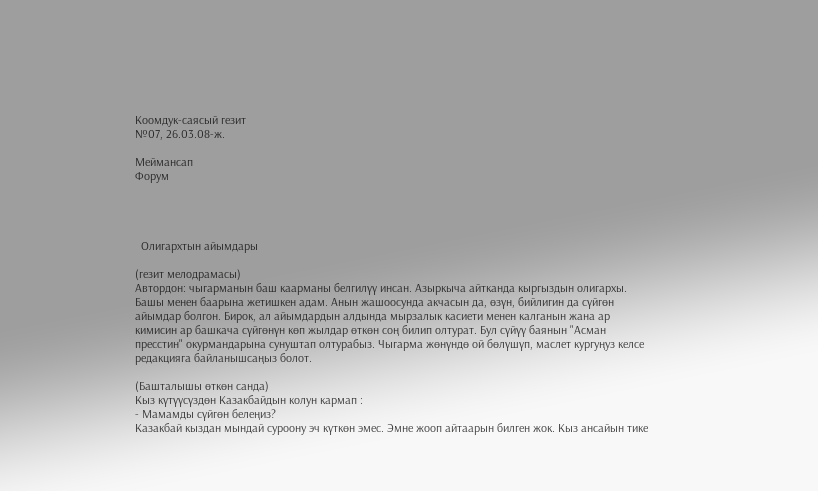Коомдук-саясый гезит
№07, 26.03.08-ж.

Меймансап
Форум




  Олигархтын айымдары

(гезит мелодрамасы)
Автордон: чыгарманын баш каарманы белгилүү инсан. Азыркыча айтканда кыргыздын олигархы. Башы менен баарына жетишкен адам. Анын жашоосунда акчасын да, өзүн, бийлигин да сүйгөн айымдар болгон. Бирок, ал айымдардын алдында мырзалык касиети менен калганын жана ар кимисин ар башкача сүйгөнүн көп жылдар өткөн соң билип олтурат. Бул сүйүү баянын "Асман пресстин" окурмандарына сунуштап олтурабыз. Чыгарма жөнүндө ой бөлүшүп, маслет кургуңуз келсе редакцияга байланышсаңыз болот.

(Башталышы өткөн санда)
Кыз күтүүсүздөн Казакбайдын колун кармап :
- Мамамды сүйгөн белеңиз?
Казакбай кыздан мындай суроону эч күткөн эмес. Эмне жооп айтаарын билген жок. Кыз ансайын тике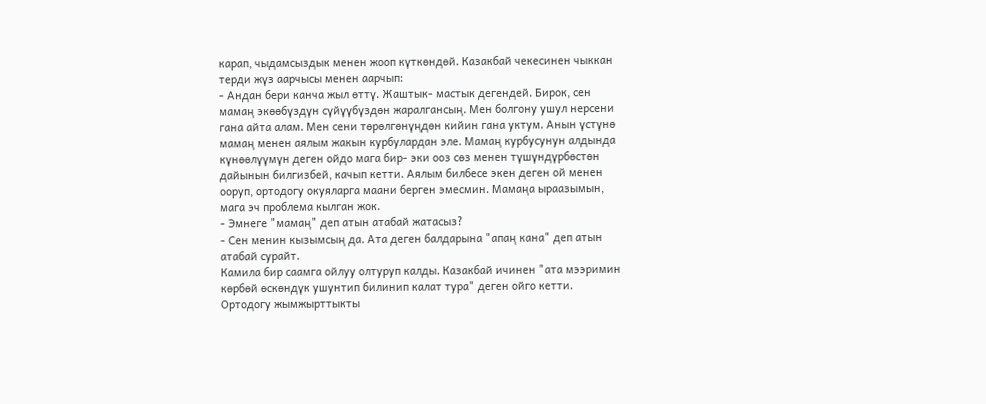карап, чыдамсыздык менен жооп күткөндөй. Казакбай чекесинен чыккан терди жүз аарчысы менен аарчып:
- Андан бери канча жыл өттү. Жаштык- мастык дегендей. Бирок, сен мамаң экөөбүздүн сүйүүбүздөн жаралгансың. Мен болгону ушул нерсени гана айта алам. Мен сени төрөлгөнүңдөн кийин гана уктум. Анын үстүнө мамаң менен аялым жакын курбулардан эле. Мамаң курбусунун алдында күнөөлүүмүн деген ойдо мага бир- эки ооз сөз менен түшүндүрбөстөн дайынын билгизбей, качып кетти. Аялым билбесе экен деген ой менен ооруп, ортодогу окуяларга маани берген эмесмин. Мамаңа ыраазымын, мага эч проблема кылган жок.
- Эмнеге "мамаң" деп атын атабай жатасыз?
- Сен менин кызымсың да. Ата деген балдарына "апаң кана" деп атын атабай сурайт.
Камила бир саамга ойлуу олтуруп калды. Казакбай ичинен "ата мээримин көрбөй өскөндүк ушунтип билинип калат тура" деген ойго кетти.
Ортодогу жымжырттыкты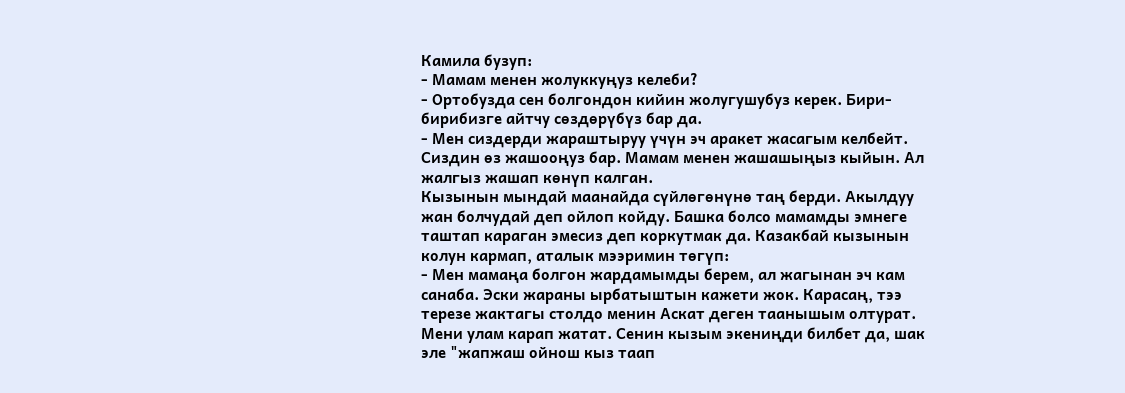Камила бузуп:
- Мамам менен жолуккуңуз келеби?
- Ортобузда сен болгондон кийин жолугушубуз керек. Бири- бирибизге айтчу сөздөрүбүз бар да.
- Мен сиздерди жараштыруу үчүн эч аракет жасагым келбейт. Сиздин өз жашооңуз бар. Мамам менен жашашыңыз кыйын. Ал жалгыз жашап көнүп калган.
Кызынын мындай маанайда сүйлөгөнүнө таң берди. Акылдуу жан болчудай деп ойлоп койду. Башка болсо мамамды эмнеге таштап караган эмесиз деп коркутмак да. Казакбай кызынын колун кармап, аталык мээримин төгүп:
- Мен мамаңа болгон жардамымды берем, ал жагынан эч кам санаба. Эски жараны ырбатыштын кажети жок. Карасаң, тээ терезе жактагы столдо менин Аскат деген таанышым олтурат. Мени улам карап жатат. Сенин кызым экениңди билбет да, шак эле "жапжаш ойнош кыз таап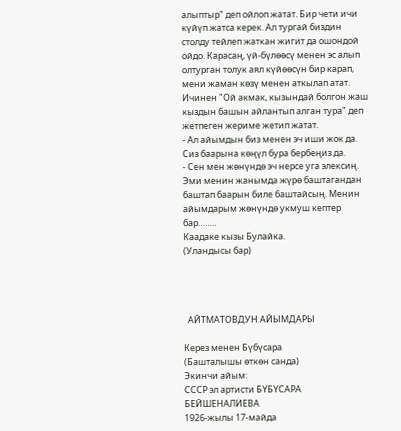алыптыр" деп ойлоп жатат. Бир чети ичи күйүп жатса керек. Ал тургай биздин столду тейлеп жаткан жигит да ошондой ойдо. Карасаң, үй-бүлөөсү менен эс алып олтурган толук аял күйөөсүн бир карап, мени жаман көзү менен аткылап атат. Ичинен "Ой акмак, кызындай болгон жаш кыздын башын айлантып алган тура" деп жетпеген жериме жетип жатат.
- Ал айымдын биз менен эч иши жок да. Сиз баарына көңүл бура бербеңиз да.
- Сен мен жөнүндө эч нерсе уга элексиң. Эми менин жанымда жүрө баштагандан баштап баарын биле баштайсың. Менин айымдарым жөнүндө укмуш кептер бар……..
Каадаке кызы Булайка.
(Уландысы бар)




  АЙТМАТОВДУН АЙЫМДАРЫ

Керез менен Бүбүсара
(Башталышы өткөн санда)
Экинчи айым:
СССР эл артисти БҮБҮСАРА БЕЙШЕНАЛИЕВА
1926-жылы 17-майда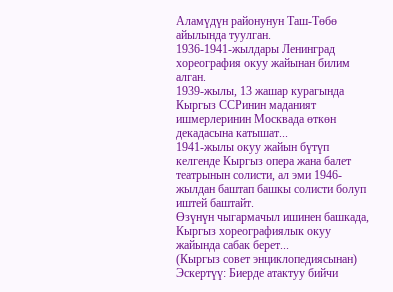Аламүдүн районунун Таш-Төбө айылында туулган.
1936-1941-жылдары Ленинград хореография окуу жайынан билим алган.
1939-жылы, 13 жашар курагында Кыргыз ССРинин маданият ишмерлеринин Москвада өткөн декадасына катышат...
1941-жылы окуу жайын бүтүп келгенде Кыргыз опера жана балет театрынын солисти, ал эми 1946-жылдан баштап башкы солисти болуп иштей баштайт.
Өзүнүн чыгармачыл ишинен башкада, Кыргыз хореографиялык окуу жайында сабак берет...
(Кыргыз совет энциклопедиясынан)
Эскертүү: Биерде атактуу бийчи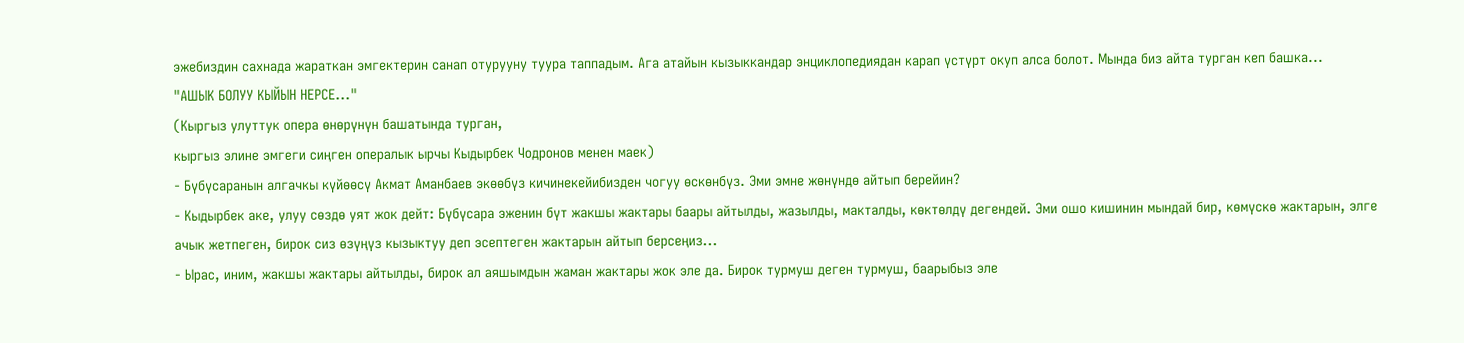эжебиздин сахнада жараткан эмгектерин санап отурууну туура таппадым. Ага атайын кызыккандар энциклопедиядан карап үстүрт окуп алса болот. Мында биз айта турган кеп башка...
"АШЫК БОЛУУ КЫЙЫН НЕРСЕ..."
(Кыргыз улуттук опера өнөрүнүн башатында турган,
кыргыз элине эмгеги сиңген опералык ырчы Кыдырбек Чодронов менен маек)
- Бүбүсаранын алгачкы күйөөсү Акмат Аманбаев экөөбүз кичинекейибизден чогуу өскөнбүз. Эми эмне жөнүндө айтып берейин?
- Кыдырбек аке, улуу сөздө уят жок дейт: Бүбүсара эженин бүт жакшы жактары баары айтылды, жазылды, макталды, көктөлдү дегендей. Эми ошо кишинин мындай бир, көмүскө жактарын, элге ачык жетпеген, бирок сиз өзүңүз кызыктуу деп эсептеген жактарын айтып берсеңиз...
- Ырас, иним, жакшы жактары айтылды, бирок ал аяшымдын жаман жактары жок эле да. Бирок турмуш деген турмуш, баарыбыз эле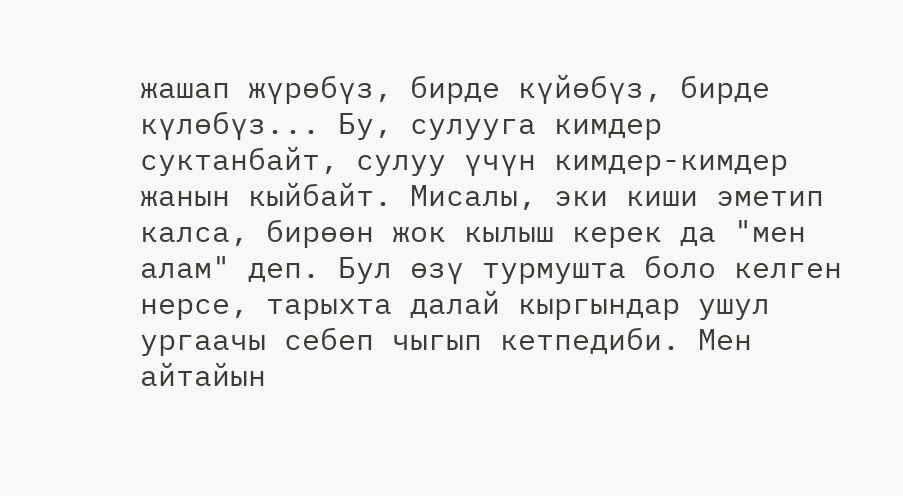жашап жүрөбүз, бирде күйөбүз, бирде күлөбүз... Бу, сулууга кимдер суктанбайт, сулуу үчүн кимдер-кимдер жанын кыйбайт. Мисалы, эки киши эметип калса, бирөөн жок кылыш керек да "мен алам" деп. Бул өзү турмушта боло келген нерсе, тарыхта далай кыргындар ушул ургаачы себеп чыгып кетпедиби. Мен айтайын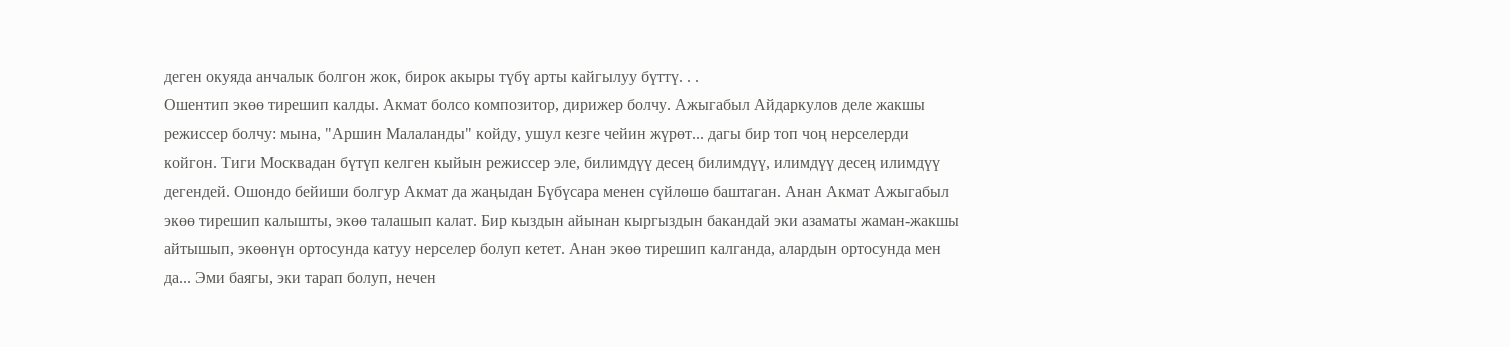деген окуяда анчалык болгон жок, бирок акыры түбү арты кайгылуу бүттү. . .
Ошентип экөө тирешип калды. Акмат болсо композитор, дирижер болчу. Ажыгабыл Айдаркулов деле жакшы режиссер болчу: мына, "Аршин Малаланды" койду, ушул кезге чейин жүрөт... дагы бир топ чоң нерселерди койгон. Тиги Москвадан бүтүп келген кыйын режиссер эле, билимдүү десең билимдүү, илимдүү десең илимдүү дегендей. Ошондо бейиши болгур Акмат да жаңыдан Бүбүсара менен сүйлөшө баштаган. Анан Акмат Ажыгабыл экөө тирешип калышты, экөө талашып калат. Бир кыздын айынан кыргыздын бакандай эки азаматы жаман-жакшы айтышып, экөөнүн ортосунда катуу нерселер болуп кетет. Анан экөө тирешип калганда, алардын ортосунда мен да... Эми баягы, эки тарап болуп, нечен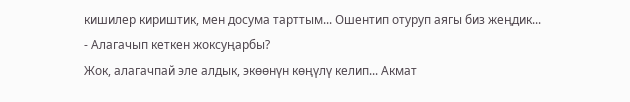кишилер кириштик, мен досума тарттым... Ошентип отуруп аягы биз жеңдик...
- Алагачып кеткен жоксуңарбы?
Жок, алагачпай эле алдык, экөөнүн көңүлү келип... Акмат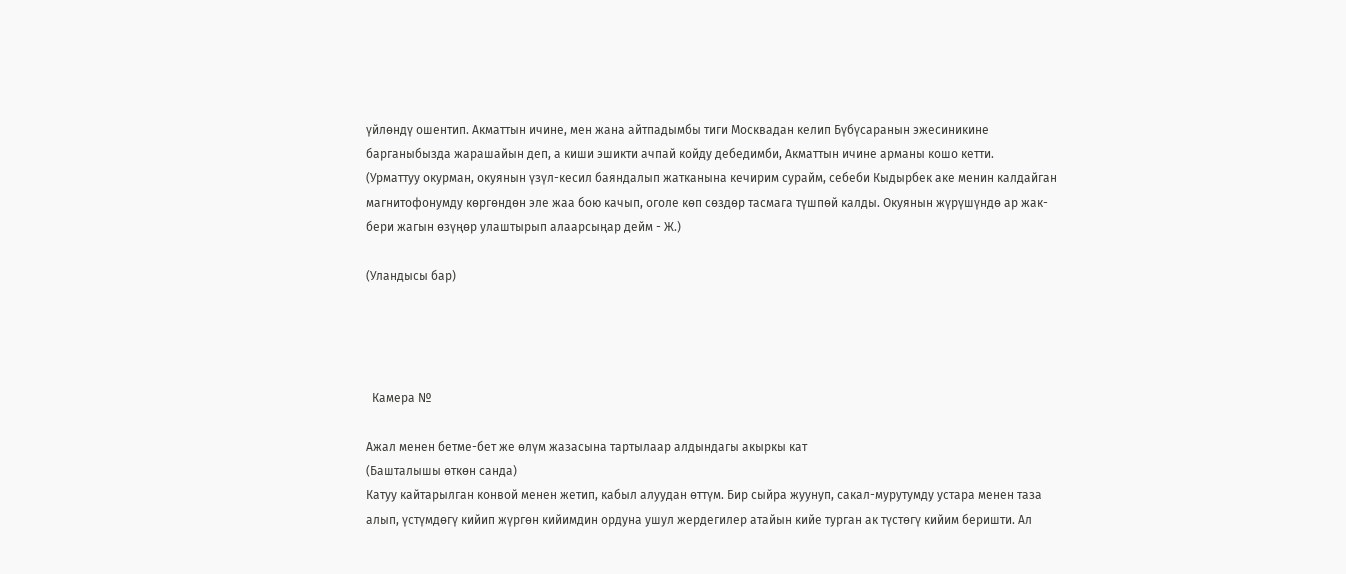үйлөндү ошентип. Акматтын ичине, мен жана айтпадымбы тиги Москвадан келип Бүбүсаранын эжесиникине барганыбызда жарашайын деп, а киши эшикти ачпай койду дебедимби, Акматтын ичине арманы кошо кетти.
(Урматтуу окурман, окуянын үзүл-кесил баяндалып жатканына кечирим сурайм, себеби Кыдырбек аке менин калдайган магнитофонумду көргөндөн эле жаа бою качып, оголе көп сөздөр тасмага түшпөй калды. Окуянын жүрүшүндө ар жак-бери жагын өзүңөр улаштырып алаарсыңар дейм - Ж.)

(Уландысы бар)




  Камера №

Ажал менен бетме-бет же өлүм жазасына тартылаар алдындагы акыркы кат
(Башталышы өткөн санда)
Катуу кайтарылган конвой менен жетип, кабыл алуудан өттүм. Бир сыйра жуунуп, сакал-мурутумду устара менен таза алып, үстүмдөгү кийип жүргөн кийимдин ордуна ушул жердегилер атайын кийе турган ак түстөгү кийим беришти. Ал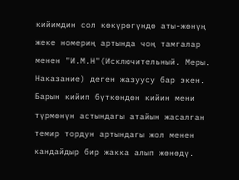кийимдин сол көкүрөгүндө аты-жөнүң жеке номериң артында чоң тамгалар менен "И.М.Н"(Исключительный. Меры. Наказание) деген жазуусу бар экен. Барын кийип бүткөндөн кийин мени түрмөнүн астындагы атайын жасалган темир тордун артындагы жол менен кандайдыр бир жакка алып жөнөдү.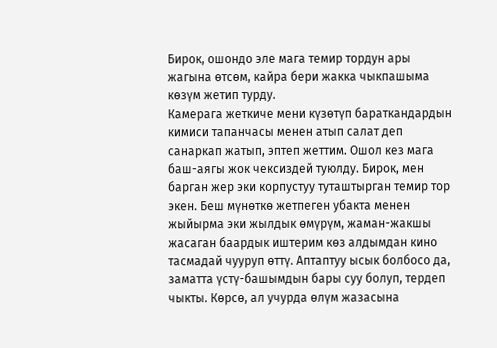Бирок, ошондо эле мага темир тордун ары жагына өтсөм, кайра бери жакка чыкпашыма көзүм жетип турду.
Камерага жеткиче мени күзөтүп бараткандардын кимиси тапанчасы менен атып салат деп санаркап жатып, эптеп жеттим. Ошол кез мага баш-аягы жок чексиздей туюлду. Бирок, мен барган жер эки корпустуу туташтырган темир тор экен. Беш мүнөткө жетпеген убакта менен жыйырма эки жылдык өмүрүм, жаман-жакшы жасаган баардык иштерим көз алдымдан кино тасмадай чууруп өттү. Аптаптуу ысык болбосо да, заматта үстү-башымдын бары суу болуп, тердеп чыкты. Көрсө, ал учурда өлүм жазасына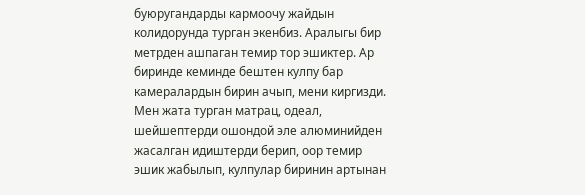буюругандарды кармоочу жайдын колидорунда турган экенбиз. Аралыгы бир метрден ашпаган темир тор эшиктер. Ар биринде кеминде бештен кулпу бар камералардын бирин ачып, мени киргизди. Мен жата турган матрац, одеал, шейшептерди ошондой эле алюминийден жасалган идиштерди берип, оор темир эшик жабылып, кулпулар биринин артынан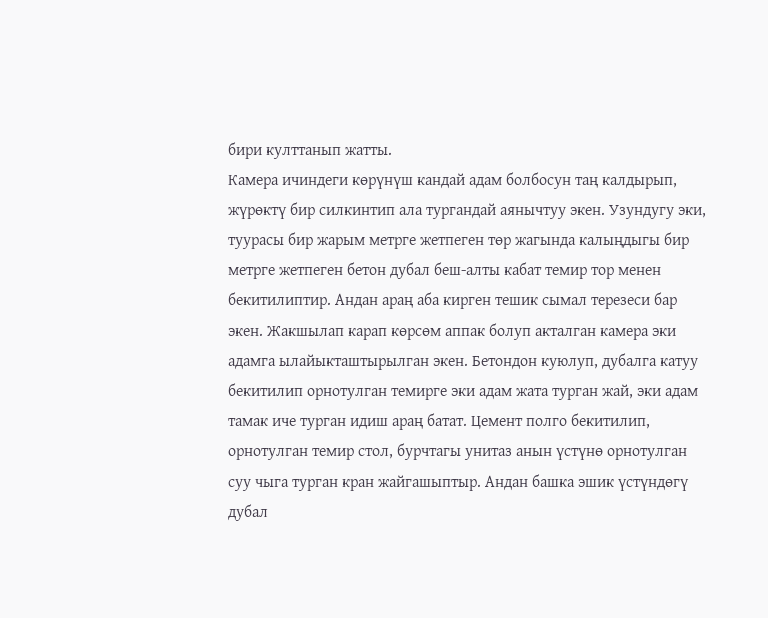бири култтанып жатты.
Камера ичиндеги көрүнүш кандай адам болбосун таң калдырып, жүрөктү бир силкинтип ала тургандай аянычтуу экен. Узундугу эки, туурасы бир жарым метрге жетпеген төр жагында калыңдыгы бир метрге жетпеген бетон дубал беш-алты кабат темир тор менен бекитилиптир. Андан араң аба кирген тешик сымал терезеси бар экен. Жакшылап карап көрсөм аппак болуп акталган камера эки адамга ылайыкташтырылган экен. Бетондон куюлуп, дубалга катуу бекитилип орнотулган темирге эки адам жата турган жай, эки адам тамак иче турган идиш араң батат. Цемент полго бекитилип, орнотулган темир стол, бурчтагы унитаз анын үстүнө орнотулган суу чыга турган кран жайгашыптыр. Андан башка эшик үстүндөгү дубал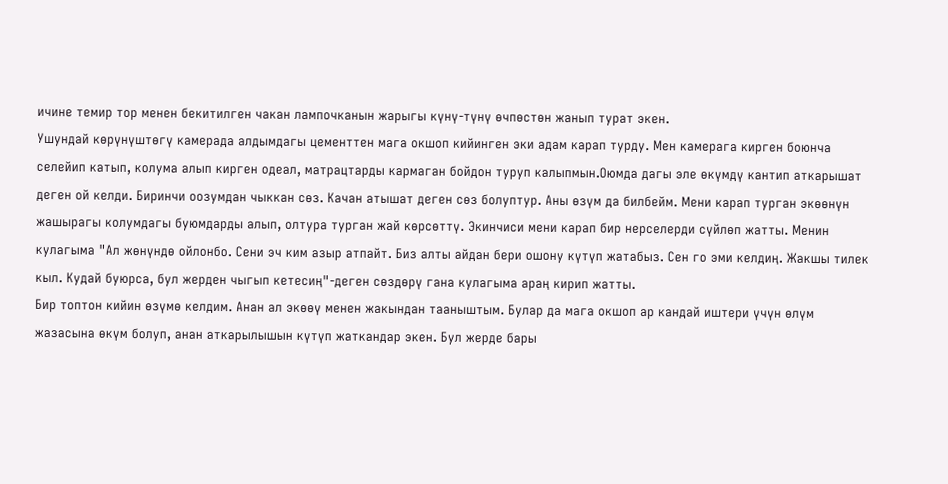ичине темир тор менен бекитилген чакан лампочканын жарыгы күнү-түнү өчпөстөн жанып турат экен.
Ушундай көрүнүштөгү камерада алдымдагы цементтен мага окшоп кийинген эки адам карап турду. Мен камерага кирген боюнча селейип катып, колума алып кирген одеал, матрацтарды кармаган бойдон туруп калыпмын.Оюмда дагы эле өкүмдү кантип аткарышат деген ой келди. Биринчи оозумдан чыккан сөз. Качан атышат деген сөз болуптур. Аны өзүм да билбейм. Мени карап турган экөөнүн жашырагы колумдагы буюмдарды алып, олтура турган жай көрсөттү. Экинчиси мени карап бир нерселерди сүйлөп жатты. Менин кулагыма "Ал жөнүндө ойлонбо. Сени эч ким азыр атпайт. Биз алты айдан бери ошону күтүп жатабыз. Сен го эми келдиң. Жакшы тилек кыл. Кудай буюрса, бул жерден чыгып кетесиң"-деген сөздөрү гана кулагыма араң кирип жатты.
Бир топтон кийин өзүмө келдим. Анан ал экөөү менен жакындан тааныштым. Булар да мага окшоп ар кандай иштери үчүн өлүм жазасына өкүм болуп, анан аткарылышын күтүп жаткандар экен. Бул жерде бары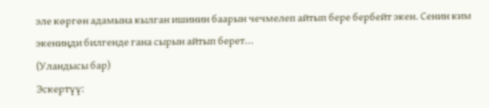эле көргөн адамына кылган ишинин баарын чечмелеп айтып бере бербейт экен. Сенин ким экениңди билгенде гана сырын айтып берет...
(Уландысы бар)
Эскертүү: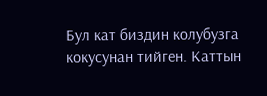Бул кат биздин колубузга кокусунан тийген. Каттын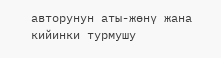авторунун аты-жөнү жана кийинки турмушу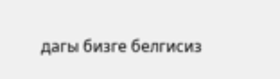дагы бизге белгисиз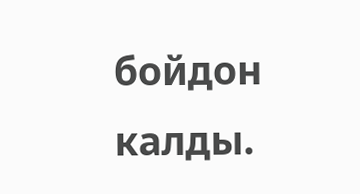бойдон калды.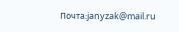Почта:janyzak@mail.ru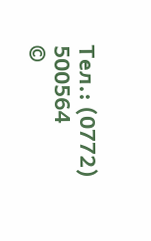Тел.: (0772) 500564
©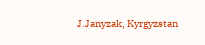J.Janyzak, Kyrgyzstan